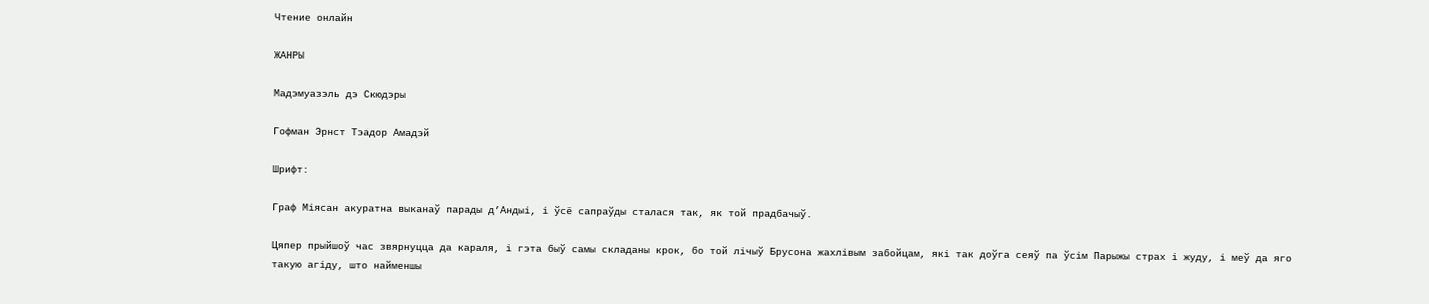Чтение онлайн

ЖАНРЫ

Мадэмуазэль дэ Скюдэры

Гофман Эрнст Тэадор Амадэй

Шрифт:

Граф Міясан акуратна выканаў парады д’Андыі, і ўсё сапраўды сталася так, як той прадбачыў.

Цяпер прыйшоў час звярнуцца да караля, і гэта быў самы складаны крок, бо той лічыў Брусона жахлівым забойцам, які так доўга сеяў па ўсім Парыжы страх і жуду, і меў да яго такую агіду, што найменшы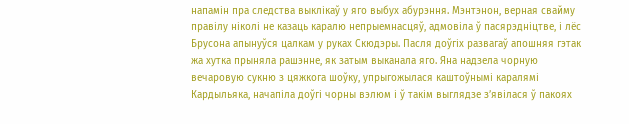напамін пра следства выклікаў у яго выбух абурэння. Мэнтэнон, верная свайму правілу ніколі не казаць каралю непрыемнасцяў, адмовіла ў пасярэдніцтве, і лёс Брусона апынуўся цалкам у руках Скюдэры. Пасля доўгіх развагаў апошняя гэтак жа хутка прыняла рашэнне, як затым выканала яго. Яна надзела чорную вечаровую сукню з цяжкога шоўку, упрыгожылася каштоўнымі каралямі Кардыльяка, начапіла доўгі чорны вэлюм і ў такім выглядзе з’явілася ў пакоях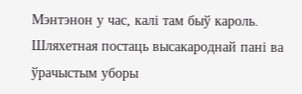Мэнтэнон у час, калі там быў кароль. Шляхетная постаць высакароднай пані ва ўрачыстым уборы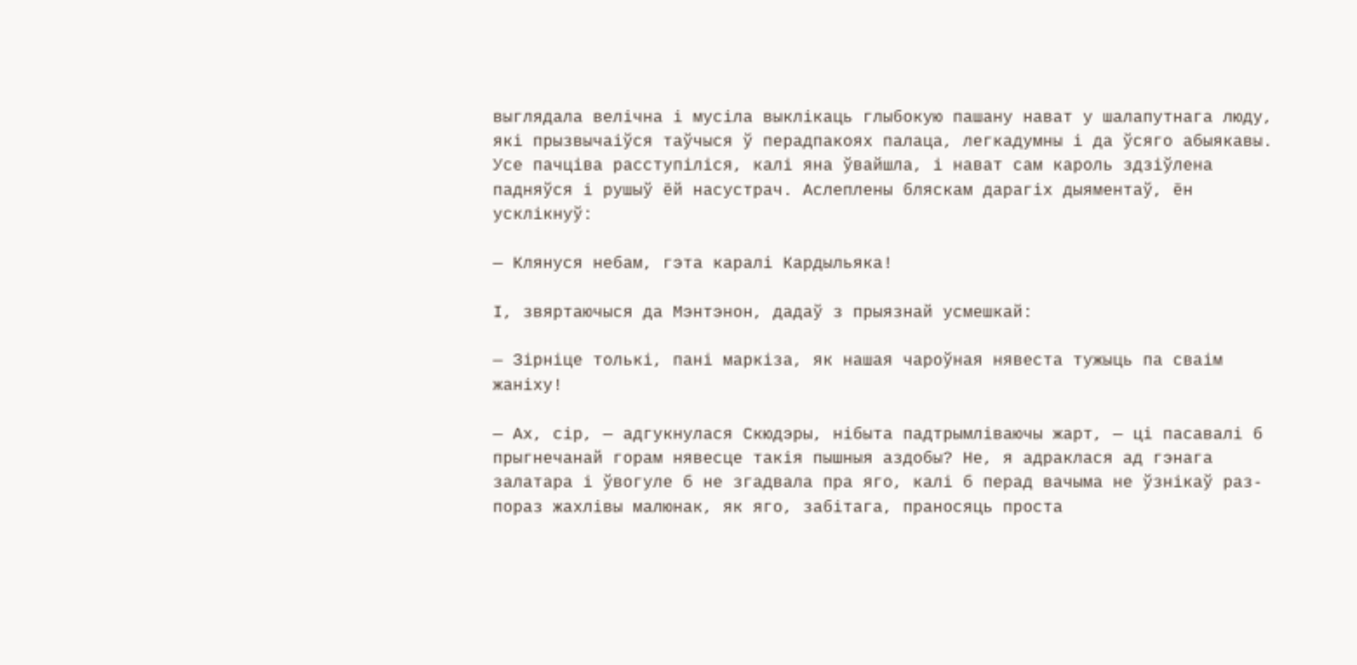выглядала велічна і мусіла выклікаць глыбокую пашану нават у шалапутнага люду, які прызвычаіўся таўчыся ў перадпакоях палаца, легкадумны і да ўсяго абыякавы. Усе пачціва расступіліся, калі яна ўвайшла, і нават сам кароль здзіўлена падняўся і рушыў ёй насустрач. Аслеплены бляскам дарагіх дыяментаў, ён усклікнуў:

— Клянуся небам, гэта каралі Кардыльяка!

І, звяртаючыся да Мэнтэнон, дадаў з прыязнай усмешкай:

— Зірніце толькі, пані маркіза, як нашая чароўная нявеста тужыць па сваім жаніху!

— Ах, сір, — адгукнулася Скюдэры, нібыта падтрымліваючы жарт, — ці пасавалі б прыгнечанай горам нявесце такія пышныя аздобы? Не, я адраклася ад гэнага залатара і ўвогуле б не згадвала пра яго, калі б перад вачыма не ўзнікаў раз-пораз жахлівы малюнак, як яго, забітага, праносяць проста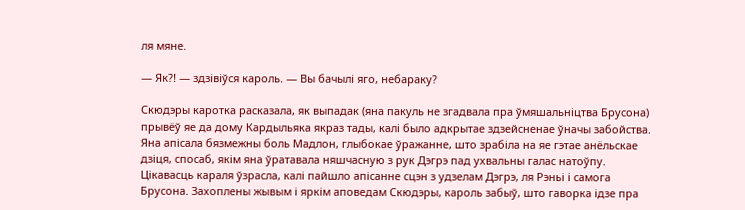ля мяне.

— Як?! — здзівіўся кароль. — Вы бачылі яго, небараку?

Скюдэры каротка расказала, як выпадак (яна пакуль не згадвала пра ўмяшальніцтва Брусона) прывёў яе да дому Кардыльяка якраз тады, калі было адкрытае здзейсненае ўначы забойства. Яна апісала бязмежны боль Мадлон, глыбокае ўражанне, што зрабіла на яе гэтае анёльскае дзіця, спосаб, якім яна ўратавала няшчасную з рук Дэгрэ пад ухвальны галас натоўпу. Цікавасць караля ўзрасла, калі пайшло апісанне сцэн з удзелам Дэгрэ, ля Рэньі і самога Брусона. Захоплены жывым і яркім аповедам Скюдэры, кароль забыў, што гаворка ідзе пра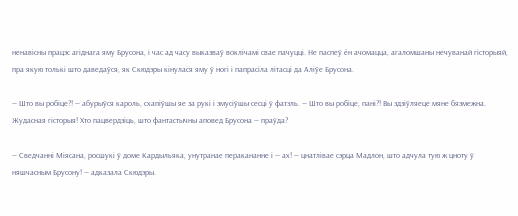ненавісны працэс агіднага яму Брусона, і час ад часу выказваў воклічамі свае пачуцці. Не паспеў ён ачомацца, агаломшаны нечуванай гісторыяй, пра якую толькі што даведаўся, як Скюдэры кінулася яму ў ногі і папрасіла літасці да Аліўе Брусона.

— Што вы робіце?! — абурыўся кароль, схапіўшы яе за рукі і змусіўшы сесці ў фатэль. — Што вы робіце, пані?! Вы здзіўляеце мяне бязмежна. Жудасная гісторыя! Хто пацвердзіць, што фантастычны аповед Брусона — праўда?

— Сведчанні Міясана, росшукі ў доме Кардыльяка, унутранае перакананне і — ах! — цнатлівае сэрца Мадлон, што адчула тую ж цноту ў няшчасным Брусону! — адказала Скюдэры.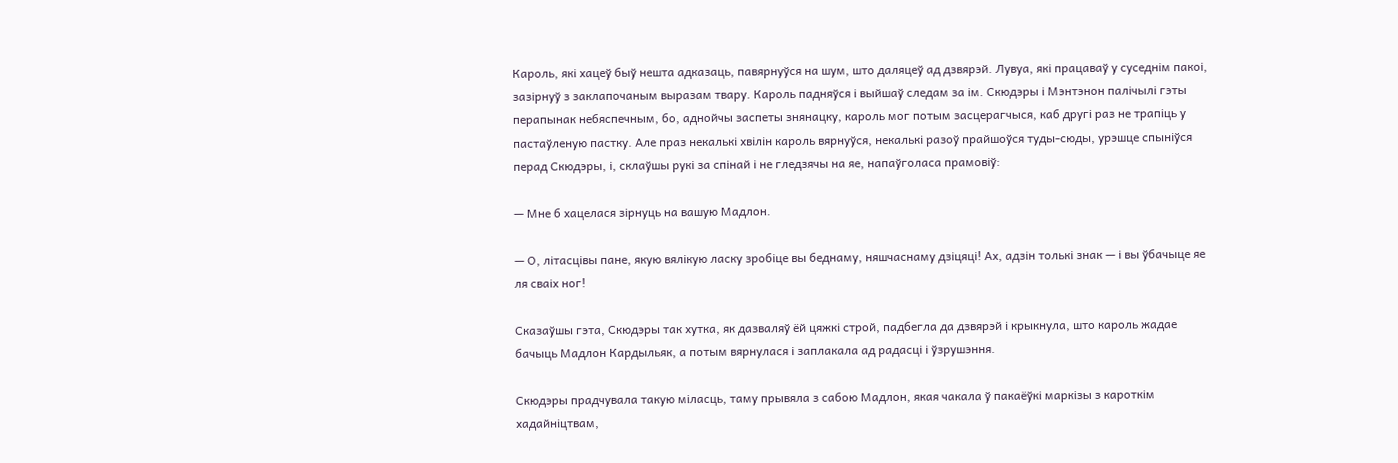Кароль, які хацеў быў нешта адказаць, павярнуўся на шум, што даляцеў ад дзвярэй. Лувуа, які працаваў у суседнім пакоі, зазірнуў з заклапочаным выразам твару. Кароль падняўся і выйшаў следам за ім. Скюдэры і Мэнтэнон палічылі гэты перапынак небяспечным, бо, аднойчы заспеты знянацку, кароль мог потым засцерагчыся, каб другі раз не трапіць у пастаўленую пастку. Але праз некалькі хвілін кароль вярнуўся, некалькі разоў прайшоўся туды-сюды, урэшце спыніўся перад Скюдэры, і, склаўшы рукі за спінай і не гледзячы на яе, напаўголаса прамовіў:

— Мне б хацелася зірнуць на вашую Мадлон.

— О, літасцівы пане, якую вялікую ласку зробіце вы беднаму, няшчаснаму дзіцяці! Ах, адзін толькі знак — і вы ўбачыце яе ля сваіх ног!

Сказаўшы гэта, Скюдэры так хутка, як дазваляў ёй цяжкі строй, падбегла да дзвярэй і крыкнула, што кароль жадае бачыць Мадлон Кардыльяк, а потым вярнулася і заплакала ад радасці і ўзрушэння.

Скюдэры прадчувала такую міласць, таму прывяла з сабою Мадлон, якая чакала ў пакаёўкі маркізы з кароткім хадайніцтвам,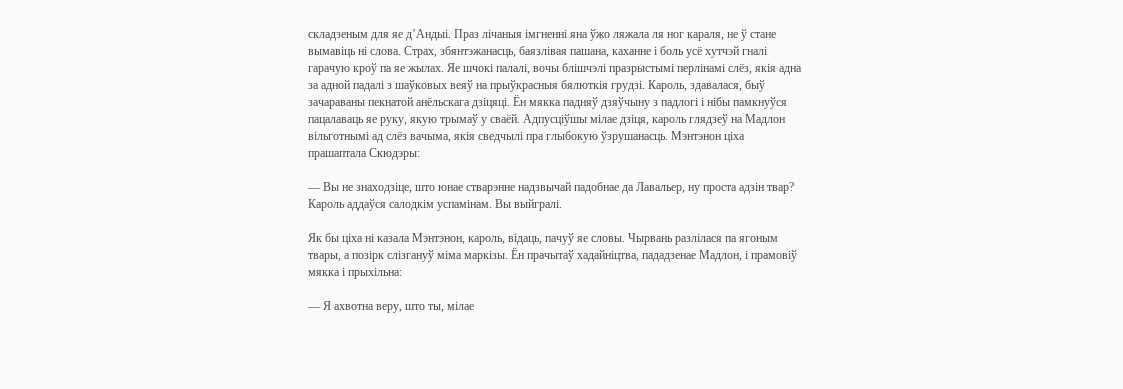складзеным для яе д’Андыі. Праз лічаныя імгненні яна ўжо ляжала ля ног караля, не ў стане вымавіць ні слова. Страх, збянтэжанасць, баязлівая пашана, каханне і боль усё хутчэй гналі гарачую кроў па яе жылах. Яе шчокі палалі, вочы блішчэлі празрыстымі перлінамі слёз, якія адна за адной падалі з шаўковых веяў на прыўкрасныя бялюткія грудзі. Кароль, здавалася, быў зачараваны пекнатой анёльскага дзіцяці. Ён мякка падняў дзяўчыну з падлогі і нібы памкнуўся пацалаваць яе руку, якую трымаў у сваёй. Адпусціўшы мілае дзіця, кароль глядзеў на Мадлон вільготнымі ад слёз вачыма, якія сведчылі пра глыбокую ўзрушанасць. Мэнтэнон ціха прашаптала Скюдэры:

— Вы не знаходзіце, што юнае стварэнне надзвычай падобнае да Лавальер, ну проста адзін твар? Кароль аддаўся салодкім успамінам. Вы выйгралі.

Як бы ціха ні казала Мэнтэнон, кароль, відаць, пачуў яе словы. Чырвань разлілася па ягоным твары, а позірк слізгануў міма маркізы. Ён прачытаў хадайніцтва, пададзенае Мадлон, і прамовіў мякка і прыхільна:

— Я ахвотна веру, што ты, мілае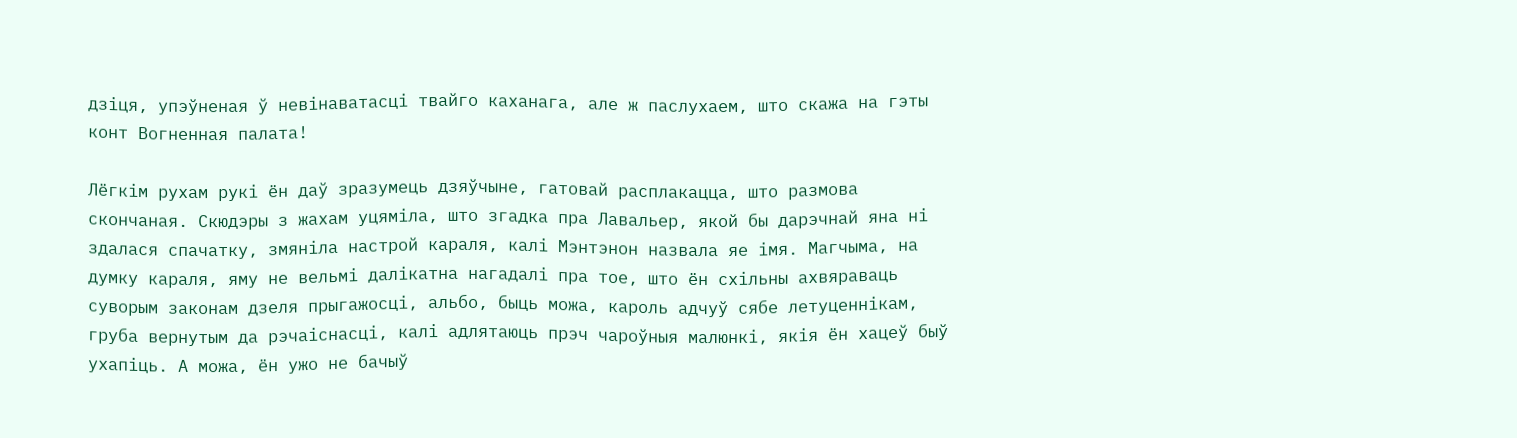дзіця, упэўненая ў невінаватасці твайго каханага, але ж паслухаем, што скажа на гэты конт Вогненная палата!

Лёгкім рухам рукі ён даў зразумець дзяўчыне, гатовай расплакацца, што размова скончаная. Скюдэры з жахам уцяміла, што згадка пра Лавальер, якой бы дарэчнай яна ні здалася спачатку, змяніла настрой караля, калі Мэнтэнон назвала яе імя. Магчыма, на думку караля, яму не вельмі далікатна нагадалі пра тое, што ён схільны ахвяраваць суворым законам дзеля прыгажосці, альбо, быць можа, кароль адчуў сябе летуценнікам, груба вернутым да рэчаіснасці, калі адлятаюць прэч чароўныя малюнкі, якія ён хацеў быў ухапіць. А можа, ён ужо не бачыў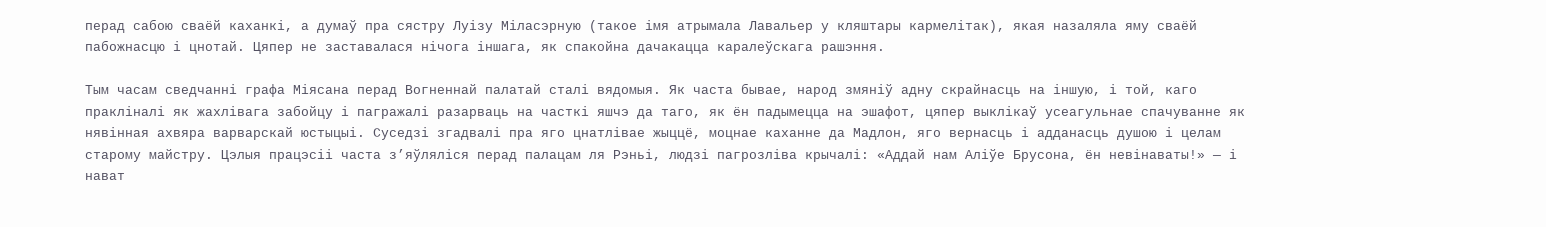перад сабою сваёй каханкі, а думаў пра сястру Луізу Міласэрную (такое імя атрымала Лавальер у кляштары кармелітак), якая назаляла яму сваёй пабожнасцю і цнотай. Цяпер не заставалася нічога іншага, як спакойна дачакацца каралеўскага рашэння.

Тым часам сведчанні графа Міясана перад Вогненнай палатай сталі вядомыя. Як часта бывае, народ змяніў адну скрайнасць на іншую, і той, каго пракліналі як жахлівага забойцу і пагражалі разарваць на часткі яшчэ да таго, як ён падымецца на эшафот, цяпер выклікаў усеагульнае спачуванне як нявінная ахвяра варварскай юстыцыі. Суседзі згадвалі пра яго цнатлівае жыццё, моцнае каханне да Мадлон, яго вернасць і адданасць душою і целам старому майстру. Цэлыя працэсіі часта з’яўляліся перад палацам ля Рэньі, людзі пагрозліва крычалі: «Аддай нам Аліўе Брусона, ён невінаваты!» — і нават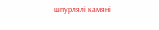шпурлялі камяні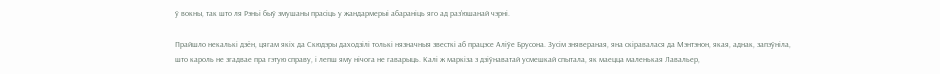ў вокны, так што ля Рэньі быў змушаны прасіць у жандармерыі абараніць яго ад раз’юшанай чэрні.

Прайшло некалькі дзён, цягам якіх да Скюдэры даходзілі толькі нязначныя звесткі аб працэсе Аліўе Брусона. Зусім знявераная, яна скіравалася да Мэнтэнон, якая, аднак, запэўніла, што кароль не згадвае пра гэтую справу, і лепш яму нічога не гаварыць. Калі ж маркіза з дзіўнаватай усмешкай спытала, як маецца маленькая Лавальер,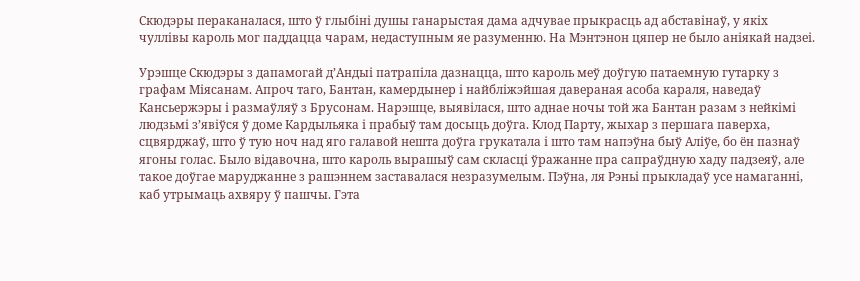Скюдэры пераканалася, што ў глыбіні душы ганарыстая дама адчувае прыкрасць ад абставінаў, у якіх чуллівы кароль мог паддацца чарам, недаступным яе разуменню. На Мэнтэнон цяпер не было аніякай надзеі.

Урэшце Скюдэры з дапамогай д’Андыі патрапіла дазнацца, што кароль меў доўгую патаемную гутарку з графам Міясанам. Апроч таго, Бантан, камердынер і найбліжэйшая давераная асоба караля, наведаў Кансьержэры і размаўляў з Брусонам. Нарэшце, выявілася, што аднае ночы той жа Бантан разам з нейкімі людзьмі з’явіўся ў доме Кардыльяка і прабыў там досыць доўга. Клод Парту, жыхар з першага паверха, сцвярджаў, што ў тую ноч над яго галавой нешта доўга грукатала і што там напэўна быў Аліўе, бо ён пазнаў ягоны голас. Было відавочна, што кароль вырашыў сам скласці ўражанне пра сапраўдную хаду падзеяў, але такое доўгае маруджанне з рашэннем заставалася незразумелым. Пэўна, ля Рэньі прыкладаў усе намаганні, каб утрымаць ахвяру ў пашчы. Гэта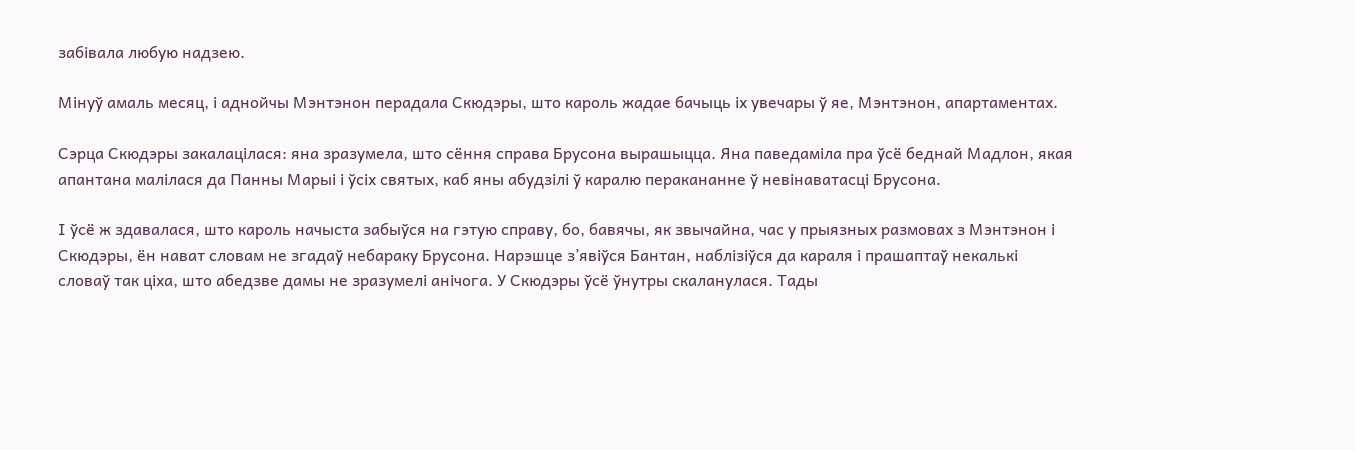забівала любую надзею.

Мінуў амаль месяц, і аднойчы Мэнтэнон перадала Скюдэры, што кароль жадае бачыць іх увечары ў яе, Мэнтэнон, апартаментах.

Сэрца Скюдэры закалацілася: яна зразумела, што сёння справа Брусона вырашыцца. Яна паведаміла пра ўсё беднай Мадлон, якая апантана малілася да Панны Марыі і ўсіх святых, каб яны абудзілі ў каралю перакананне ў невінаватасці Брусона.

І ўсё ж здавалася, што кароль начыста забыўся на гэтую справу, бо, бавячы, як звычайна, час у прыязных размовах з Мэнтэнон і Скюдэры, ён нават словам не згадаў небараку Брусона. Нарэшце з’явіўся Бантан, наблізіўся да караля і прашаптаў некалькі словаў так ціха, што абедзве дамы не зразумелі анічога. У Скюдэры ўсё ўнутры скаланулася. Тады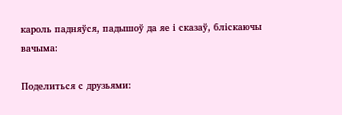кароль падняўся, падышоў да яе і сказаў, бліскаючы вачыма:

Поделиться с друзьями: